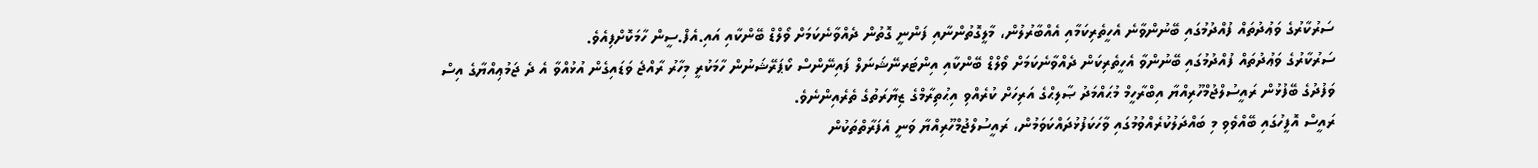ސަރުކާރުގެ ވަޢުދުތައް ފުއްދުމުގައި ބޭނުންވާނެ އެހީތެރިކަމާއި އެއްބާރުލުން، މާލީގޮތުންނާއި ފަންނީ ގޮތުން ދެއްވާނެކަމަށް ވޯލްޑް ބޭންކާއި އައި.އެފް.ސީން ހާމަކޮށްފިއެވެ.
ސަރުކާރުގެ ވަޢުދުތައް ފުއްދުމުގައި ބޭނުންވާ އެހީތެރިކަން ދެއްވާނެކަމަށް ވޯލްޑް ބޭންކާއި އިންޓަރނޭޝަނަލް ފައިނޭންސް ކޯޕަރޭޝަނުން ހާމަކުރީ މިހާރު ރާއްޖެ ވަޑައިގެން އުޅުއްވާ އެ ދެ ޖަމުޢިއްޔާގެ އިސް ވަފުދުގެ ބޭފުޅުން ރައީސުލްޖުމްހޫރިއްޔާ އިބްރާހީމް މުޙައްމަދު ޞާލިޙްގެ އަރިހަށް ކުރެއްވި އިޙުތިރާމްގެ ޒިޔާރަތުގެ ތެރެއިންނެވެ.
ރައީސް އޮފީހުގައި ބޭއްވެވި މި ބައްދަލުކުރެއްވުމުގައި ވާހަކަފުޅުދައްކަވަމުން، ރައީސުލްޖުމްހޫރިއްޔާ ވަނީ އެފަރާތްތަކުން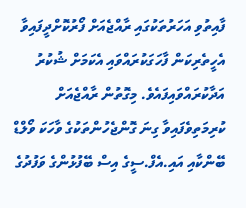ފާއިތުވި އަހަރުތަކުގައި ރާއްޖެއަށް ފޯރުކޮށްދީފައިވާ އެހީތެރިކަން ފާހަގަކުރައްވައި އެކަމަށް ޝުކުރު އަދާކުރައްވައިފައެވެ. މިގޮތުން ރާއްޖެއަށް ކުރިމަތިވެފައިވާ ގިނަ ގޮންޖެހުންތަކުގެ ވާހަކަ ވޯލްޑް ބޭންކާއި އައި.އެފް.ސީގެ އިސް ބޭފުޅުންގެ ވަފުދުގެ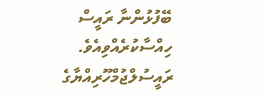ބޭފުޅުންނާ ރައީސް ހިއްސާކުރެއްވިއެވެ.
ރައީސުލްޖުމްހޫރިއްޔާގެ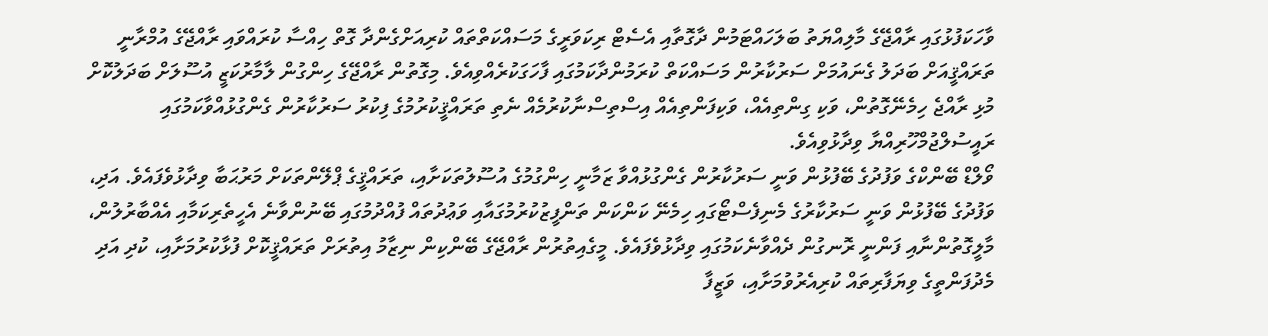ވާހަކަފުޅުގައި ރާއްޖޭގެ މާލިއްޔަތު ބަލަހައްޓަމުން ދާގޮތާއި އެސެޓް ރިކަވަރީގެ މަސައްކަތްތައް ކުރިއަށްގެންދާ ގޮތް ހިއްސާ ކުރައްވައި ރާއްޖޭގެ އުމްރާނީ ތަރައްޤީއަށް ބަދަލު ގެނައުމަށް ސަރުކާރުން މަސައްކަތް ކުރަމުންދާކަމުގައި ފާހަގަކުރެއްވިއެވެ. މިގޮތުން ރާއްޖޭގެ ހިންގުން ލާމާރުކަޒީ އުސޫލަށް ބަދަލުކޮށް މުޅި ރާއްޖެ ހިމެނޭގޮތުން، ވަކި ގިންތިއެއް، ވަކިފަންތިއެއް އިސްތިސްނާކުރުމެއް ނެތި ތަރައްޤީކުރުމުގެ ފިކުރު ސަރުކާރުން ގެންގުޅުއްވާކަމުގައި ރައީސުލްޖުމްހޫރިއްޔާ ވިދާޅުވިއެވެ.
ވޯލްޑް ބޭންކްގެ ވަފުދުގެ ބޭފުޅުން ވަނީ ސަރުކާރުން ގެންގުޅުއްވާ ޒަމާނީ ހިންގުމުގެ އުސޫލުތަކަށާއި، ތަރައްޤީގެ ޕްލޭންތަކަށް މަރުޙަބާ ވިދާޅުވެފައެވެ. އަދި، ވަފުދުގެ ބޭފުޅުން ވަނީ ސަރުކާރުގެ މެނިފެސްޓޯގައި ހިމެނޭ ކަންކަން ތަންފީޒުކުރުމުގައާއި ވަޢުދުތައް ފުއްދުމުގައި ބޭނުންވާނެ އެހީތެރިކަމާއި އެއްބާރުލުން، މާލީގޮތުންނާއި ފަންނީ ރޮނގުން ދެއްވާނެކަމުގައި ވިދާޅުވެފައެވެ. މީގެއިތުރުން ރާއްޖޭގެ ބޭންކިން ނިޒާމު އިތުރަށް ތަރައްޤީކޮށް ފުޅާކުރުމަށާއި، ކުދި އަދި މެދުފަންތީގެ ވިޔަފާރިތައް ކުރިއެރުވުމަށާއި، ވަޒީފާ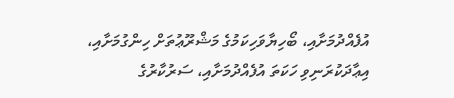އުފެއްދުމަށާއި، ބޯހިޔާވަހިކަމުގެ މަޝްރޫޢުތަށް ހިންގުމަށާއި، އިޢާދަކުރަނިވި ހަކަތަ އުފެއްދުމަށާއި، ސަރުކާރުގެ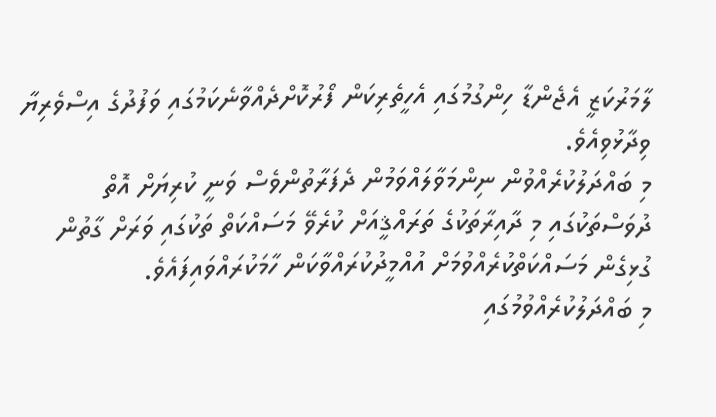ލާމަރުކަޒީ އެޖެންޑާ ހިންގުމުގައި އެހީތެރިކަން ފޯރުކޮށްދެއްވާނެކަމުގައި ވަފުދުގެ އިސްވެރިޔާ ވިދާޅުވިއެވެ.
މި ބައްދަލުކުރެއްވުން ނިންމަވާލައްވަމުން ދެފަރާތުންވެސް ވަނީ ކުރިޔަށް އޮތް ދުވަސްތަކުގައި މި ދާއިރާތަކުގެ ތަރައްޤީއަށް ކުރެވޭ މަސައްކަތް ތަކުގައި ވަރަށް ގާތުން ގުޅިގެން މަސައްކަތްކުރެއްވުމަށް އުއްމީދުކުރައްވާކަން ހާމަކުރައްވައިފައެވެ.
މި ބައްދަލުކުރެއްވުމުގައި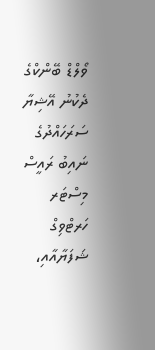ވޯލްޑް ބޭންކްގެ ދެކުނު އޭޝިޔާ ސަރަހައްދުގެ ނައިބު ރައީސް މިސްޓަރ ހަރޓްވިގް ޝަފަޔާއާއި،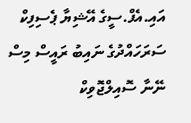އައި.އެފް.ސީގެ އޭޝިޔާ ޕެސިފިކް ސަރަހައްދުގެ ނައިބު ރައީސް މިސް ނޭނާ ސޮއިލްޖޮވިކް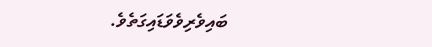ބައިވެރިވެވަޑައިގަތެވެ.